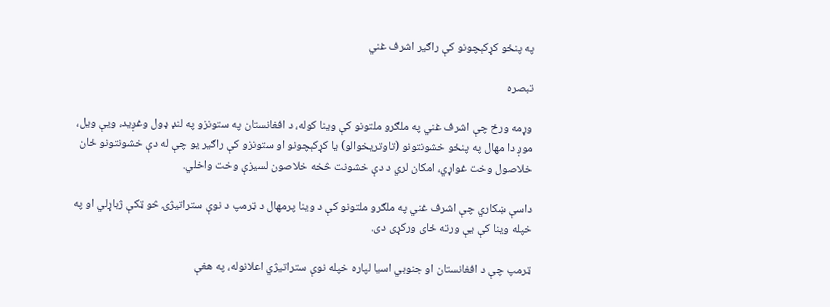په پنځو کړکېچونو کې راګير اشرف غني

تبصره

وړمه ورځ چې اشرف غني په ملګرو ملتونو کې وينا کوله، د افغانستان په ستونزو په لنډ ډول وغږيد، ویې ويل، موږ دا مهال په پنځو خشونتونو (تاوتريخوالو) يا کړکېچونو او ستونزو کې راګير يو چې له دې خشونتونو ځان خلاصول وخت غواړي، امکان لري د دې خشونت څخه خلاصون لسيزې وخت واخلي.

داسې ښکاري چې اشرف غني په ملګرو ملتونو کې د وينا پرمهال د ټرمپ د نوې ستراتيژۍ څو ټکې ژباړلي او په خپله وينا کې یې ورته ځای ورکړی دى.

ټرمپ چې د افغانستان او جنوبي اسيا لپاره خپله نوې ستراتيژي اعلانوله، په هغې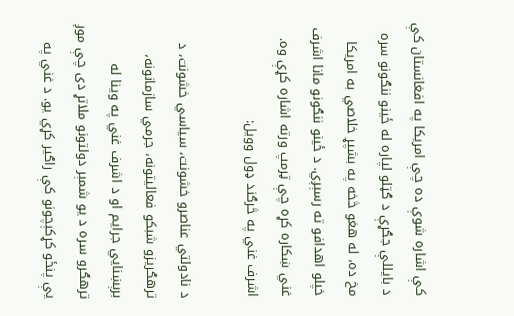کې اشاره شوې ده چې امريکا په افغانستان کې د بايللې جګړې د ګټلو لپاره له ځینو ننګونو سره مخ ده، له هغو څخه په بشپړ خلاصي به امريکا خپلو اهدافو ته رسېږي. د ځینو ننګونو مانا اشرف غني ښکاره کړه چې ټرمپ ورته اشاره کړې وه. اشرف غني په څرګند ډول وويل:

د نادولتي عناصرو خشونت، سياسي خشونت، د ترهګريزو شبکو فعاليتونه، جرمي سازمانونه، برېښنايي جرايم او د اشرف غني په وينا له ترهګرو سره د يو شمېر دولتونو ملاتړ دی چې موږ یې پنځو کړکېچونو کې راګير کړي يو. د غني په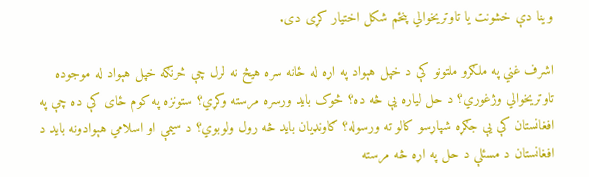وینا دې خشونت يا تاوتريخوالي پنځم شکل اختيار کړی دى.

اشرف غني په ملګرو ملتونو کې د خپل هېواد په اړه له ځانه سره هيڅ نه لرل چې څرنګه خپل هېواد له موجوده تاوتريخوالي وژغوري؟ د حل لياره یې څه ده؟ څوک بايد ورسره مرسته وکړي؟ ستونزه په کوم ځای کې ده چې په افغانستان کې یې جګړه شپاړسو کالو ته ورسوله؟ ګاونډيان بايد څه رول ولوبوي؟ د سيمې او اسلامي هېوادونه بايد د افغانستان د مسئلې د حل په اړه څه مرسته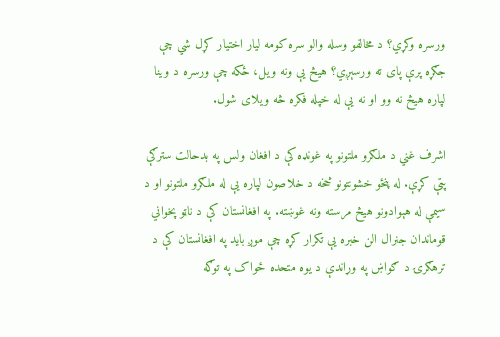ورسره وکړي؟ د مخالفو وسله والو سره کومه ليار اختیار کړل شي چې جګړه پرې پای ته ورسېږي؟ هيڅ یې ونه ويل، ځکه چې ورسره د وينا لپاره هيڅ نه وو او نه یې له خپله فکره څه ويلاى شول.

اشرف غني د ملګرو ملتونو په غونډه کې د افغان ولس په بدحالت سترګې پټې کړې. له پنځو خشونتونو څخه د خلاصون لپاره یې له ملګرو ملتونو او د سيمې له هېوادونو هيڅ مرسته ونه غوښته. په افغانستان کې د ناټو پخواني قوماندان جنرال الن خبره یې تکرار کړه چې موږ بايد په افغانستان کې د ترهګرۍ د ګواښ په وړاندې د یوه متحده ځواک په توګه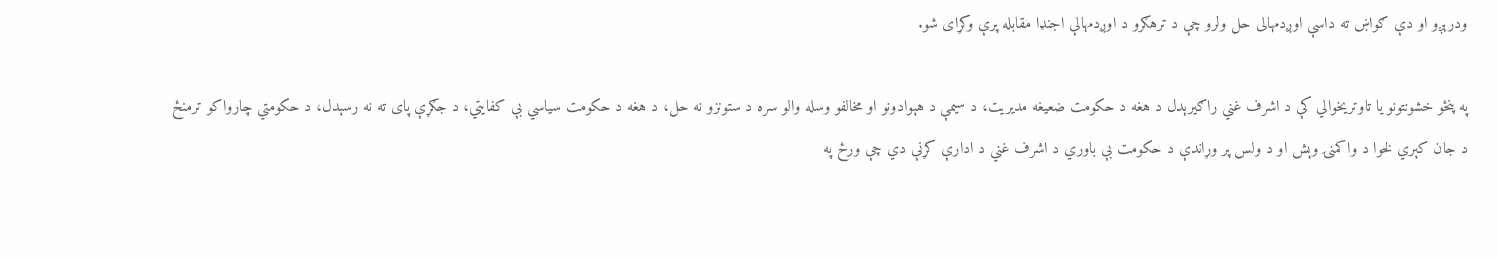ودرېږو او دې ګواښ ته داسې اوږدمهالی حل ولرو چې د ترهګرو د اوږدمهالې اجنډا مقابله پرې وکړای شو.

په پنځو خشونتونو يا تاوتريخوالي کې د اشرف غني راګيرېدل د هغه د حکومت ضعيغه مديريت، د سيمې د هېوادونو او مخالفو وسله والو سره د ستونزو نه حل، د هغه د حکومت سياسي بې کفايتي، د جګړې پای ته نه رسېدل، د حکومتي چارواکو ترمنځ د جان کېري لخوا د واکمنۍ وېش او د ولس پر وړاندې د حکومت بې باوري د اشرف غني د ادارې کړنې دي چې ورځ په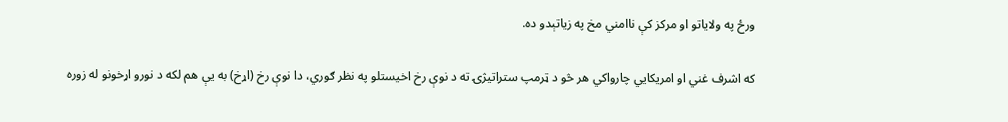ورځ په ولاياتو او مرکز کې ناامني مخ په زياتېدو ده.

که اشرف غني او امريکايي چارواکي هر څو د ټرمپ ستراتيژۍ ته د نوې رخ اخیستلو په نظر ګوري، دا نوې رخ (اړخ) به یې هم لکه د نورو اړخونو له زوره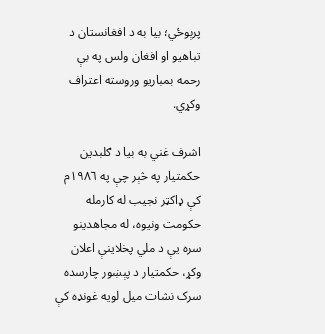پرېوځي؛ بيا به د افغانستان د تباهيو او افغان ولس په بې رحمه بمباريو وروسته اعتراف وکړي.

اشرف غني به بيا د ګلبدين حکمتيار په څېر چې په ١٩٨٦م کې ډاکټر نجيب له کارمله حکومت ونيوه، له مجاهدينو سره یې د ملي پخلاينې اعلان وکړ، حکمتيار د پېښور چارسده سرک نشات ميل لويه غونډه کې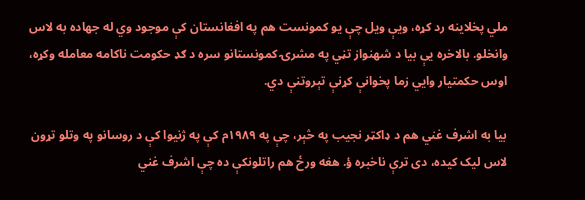ملي پخلاینه رد کړه، ویې ويل چې يو کمونست هم په افغانستان کې موجود وي له جهاده به لاس وانخلو. بالاخره یې بيا د شهنواز تڼي په مشرۍ کمونستانو سره د ګډ حکومت ناکامه معامله وکړه، اوس حکمتيار وايي زما پخوانې کړنې تېروتنې دي.

بيا به اشرف غني هم د ډاکټر نجيب په څېر، چې په ١٩٨٩م کې په ژنيوا کې د روسانو په وتلو تړون لاس ليک کيده، دی ترې ناخبره ؤ. هغه ورځ هم راتلونکې ده چې اشرف غني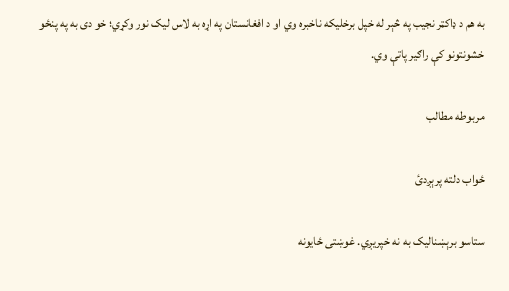به هم د ډاکټر نجيب په څېر له خپل برخليکه ناخبره وي او د افغانستان په اړه به لاس ليک نور وکړي؛ خو دی به په پنځو خشونتونو کې راګير پاتې وي.

مربوطه مطالب

ځواب دلته پرېږدئ

ستاسو برېښناليک به نه خپريږي. غوښتى ځایونه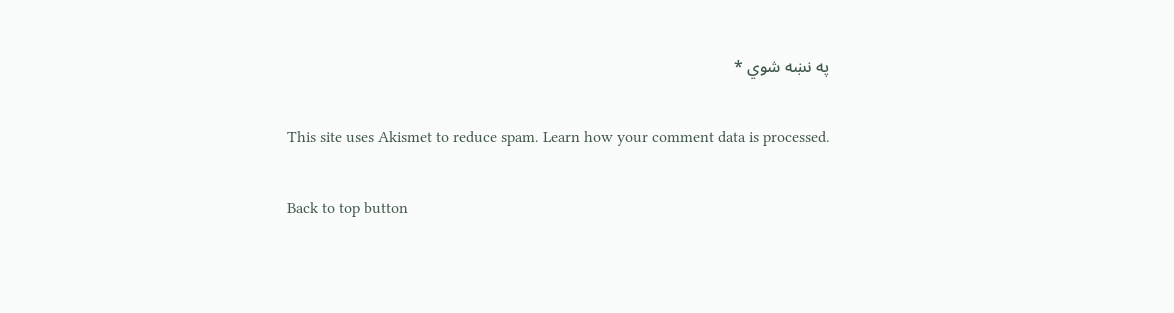په نښه شوي *

This site uses Akismet to reduce spam. Learn how your comment data is processed.

Back to top button